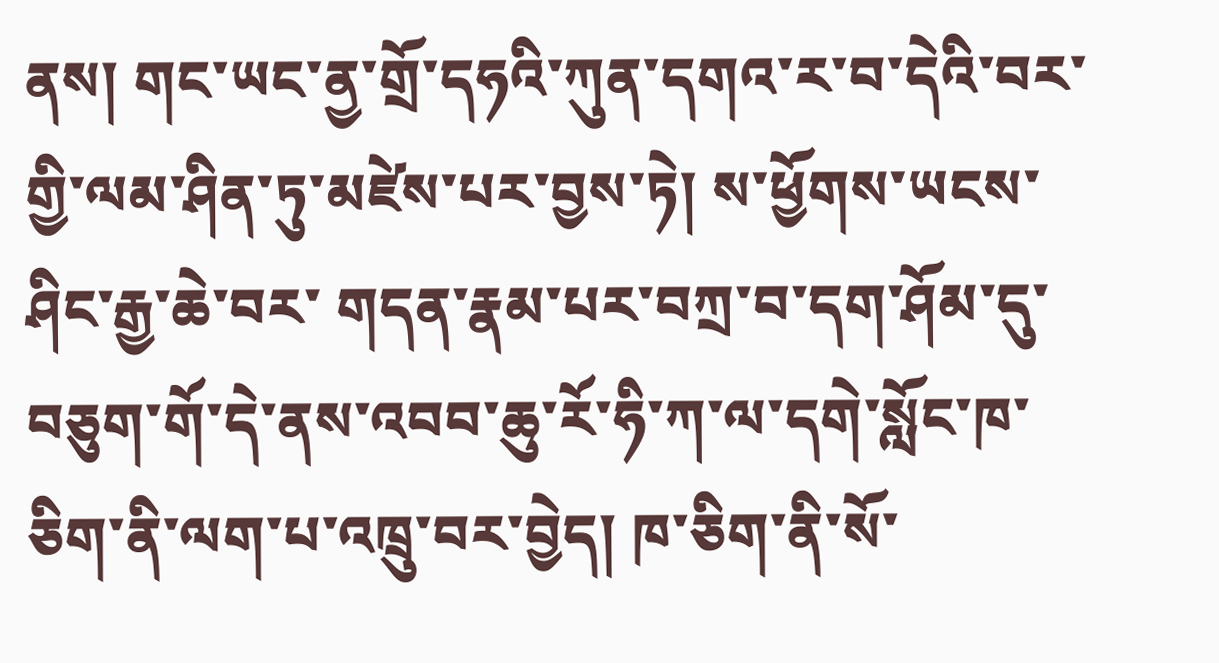ནས། གང་ཡང་ནྱ་གྲོ་དཧའི་ཀུན་དགའ་ར་བ་དེའི་བར་གྱི་ལམ་ཤིན་ཏུ་མཛེས་པར་བྱས་ཏེ། ས་ཕྱོགས་ཡངས་ཤིང་རྒྱ་ཆེ་བར་ གདན་རྣམ་པར་བཀྲ་བ་དག་ཤོམ་དུ་བཅུག་གོ་དེ་ནས་འབབ་ཆུ་རོ་ཧི་ཀ་ལ་དགེ་སློང་ཁ་ཅིག་ནི་ལག་པ་འཁྲུ་བར་བྱེད། ཁ་ཅིག་ནི་སོ་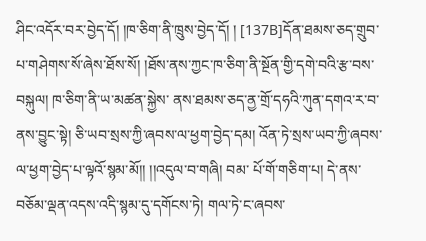ཤིང་འདོར་བར་བྱེད་དོ། །ཁ་ཅིག་ནི་ཁྲུས་བྱེད་དོ། ། [137B]དོན་ཐམས་ཅད་གྲུབ་པ་གཤེགས་སོ་ཞེས་ཐོས་སོ། །ཐོས་ནས་ཀྱང་ཁ་ཅིག་ནི་སྔོན་གྱི་དགེ་བའི་རྩ་བས་བསྐུལ། ཁ་ཅིག་ནི་ཡ་མཚན་སྐྱེས་ ནས་ཐམས་ཅད་ནྱ་གྲོ་དཧའི་ཀུན་དགའ་ར་བ་ནས་བྱུང་སྟེ། ཅི་ཡབ་སྲས་ཀྱི་ཞབས་ལ་ཕྱག་བྱེད་དམ། འོན་ཏེ་སྲས་ཡབ་ཀྱི་ཞབས་ལ་ཕྱག་བྱེད་པ་ལྟའོ་སྙམ་མོ།། །།འདུལ་བ་གཞི། བམ་ པོ་གོ་གཅིག་པ། དེ་ནས་བཅོམ་ལྡན་འདས་འདི་སྙམ་དུ་དགོངས་ཏེ། གལ་ཏེ་ང་ཞབས་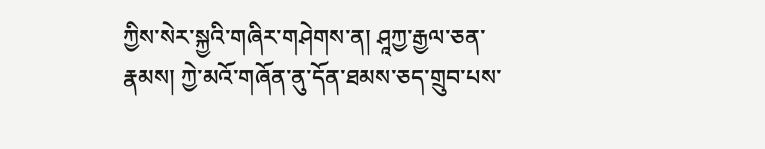ཀྱིས་སེར་སྐྱའི་གཞིར་གཤེགས་ན། ཤཱཀྱ་རྒྱལ་ཅན་རྣམས། ཀྱེ་མའོ་གཞོན་ནུ་དོན་ཐམས་ཅད་གྲུབ་པས་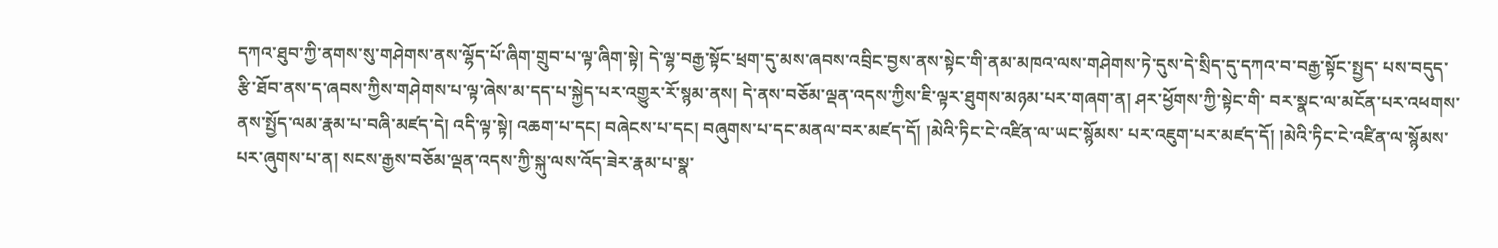དཀའ་ཐུབ་ཀྱི་ནགས་སུ་གཤེགས་ནས་ལྷོད་པོ་ཞིག་གྲུབ་པ་ལྟ་ཞིག་སྟེ། དེ་ལྷ་བརྒྱ་སྟོང་ཕྲག་དུ་མས་ཞབས་འབྲིང་བྱས་ནས་སྟེང་གི་ནམ་མཁའ་ལས་གཤེགས་ཏེ་དུས་དེ་སྲིད་དུ་དཀའ་བ་བརྒྱ་སྟོང་སྤྱད་ པས་བདུད་རྩི་ཐོབ་ནས་ད་ཞབས་ཀྱིས་གཤེགས་པ་ལྟ་ཞེས་མ་དད་པ་སྐྱེད་པར་འགྱུར་རོ་སྙམ་ནས། དེ་ནས་བཅོམ་ལྡན་འདས་ཀྱིས་ཇི་ལྟར་ཐུགས་མཉམ་པར་གཞག་ན། ཤར་ཕྱོགས་ཀྱི་སྟེང་གི་ བར་སྣང་ལ་མངོན་པར་འཕགས་ནས་སྤྱོད་ལམ་རྣམ་པ་བཞི་མཛད་དེ། འདི་ལྟ་སྟེ། འཆག་པ་དང། བཞེངས་པ་དང། བཞུགས་པ་དང་མནལ་བར་མཛད་དོ། །མེའི་ཏིང་ངེ་འཛིན་ལ་ཡང་སྙོམས་ པར་འཇུག་པར་མཛད་དོ། །མེའི་ཏིང་ངེ་འཛིན་ལ་སྙོམས་པར་ཞུགས་པ་ན། སངས་རྒྱས་བཅོམ་ལྡན་འདས་ཀྱི་སྐུ་ལས་འོད་ཟེར་རྣམ་པ་སྣ་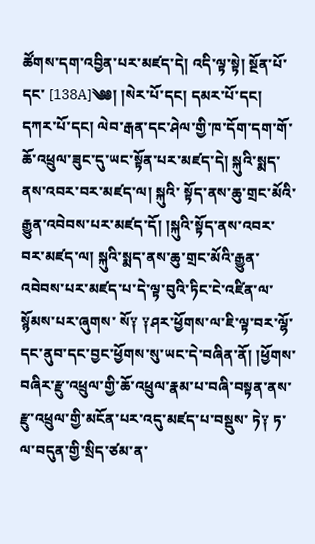ཚོགས་དག་འབྱིན་པར་མཛད་དེ། འདི་ལྟ་སྟེ། སྔོན་པོ་དང་ [138A]༄༅། །སེར་པོ་དང། དམར་པོ་དང། དཀར་པོ་དང། ལེབ་རྒན་དང་ཤེལ་གྱི་ཁ་དོག་དག་གོ་ཆོ་འཕྲུལ་ཟུང་དུ་ཡང་སྟོན་པར་མཛད་དེ། སྐུའི་སྨད་ནས་འབར་བར་མཛད་ལ། སྐུའི་ སྟོད་ནས་ཆུ་གྲང་མོའི་རྒྱུན་འབེབས་པར་མཛད་དོ། །སྐུའི་སྟོད་ནས་འབར་བར་མཛད་ལ། སྐུའི་སྨད་ནས་ཆུ་གྲང་མོའི་རྒྱུན་འབེབས་པར་མཛད་པ་དེ་ལྟ་བུའི་ཏིང་ངེ་འཛིན་ལ་སྙོམས་པར་ཞུགས་ སོ༑ ༑ཤར་ཕྱོགས་ལ་ཇི་ལྟ་བར་ལྷོ་དང་ནུབ་དང་བྱང་ཕྱོགས་སུ་ཡང་དེ་བཞིན་ནོ། །ཕྱོགས་བཞིར་རྫུ་འཕྲུལ་གྱི་ཆོ་འཕྲུལ་རྣམ་པ་བཞི་བསྟན་ནས་རྫུ་འཕྲུལ་གྱི་མངོན་པར་འདུ་མཛད་པ་བསྡུས་ ཏེ༑ ཏ་ལ་བདུན་གྱི་སྲིད་ཙམ་ན་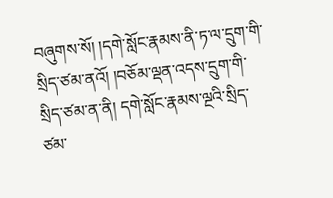བཞུགས་སོ། །དགེ་སློང་རྣམས་ནི་ཏ་ལ་དྲུག་གི་སྲིད་ཙམ་ནའོ། །བཅོམ་ལྡན་འདས་དྲུག་གི་སྲིད་ཙམ་ན་ནི། དགེ་སློང་རྣམས་ལྔའི་སྲིད་ཙམ་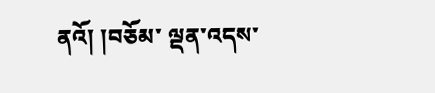ནའོ། །བཅོམ་ ལྡན་འདས་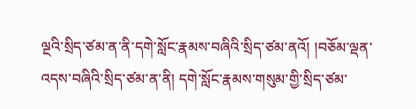ལྔའི་སྲིད་ཙམ་ན་ནི་དགེ་སློང་རྣམས་བཞིའི་སྲིད་ཙམ་ནའོ། །བཅོམ་ལྡན་འདས་བཞིའི་སྲིད་ཙམ་ན་ནི། དགེ་སློང་རྣམས་གསུམ་གྱི་སྲིད་ཙམ་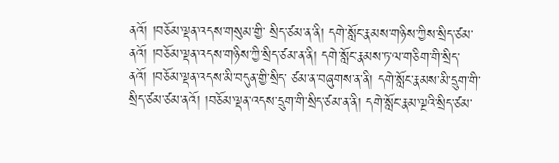ནའོ། །བཅོམ་ལྡན་འདས་གསུམ་གྱི་ སྲིད་ཙམ་ན་ནི། དགེ་སློང་རྣམས་གཉིས་ཀྱིས་སྲིད་ཙམ་ནའོ། །བཅོམ་ལྡན་འདས་གཉིས་ཀྱི་སྲིད་ཙམ་ན་ནི། དགེ་སློང་རྣམས་ཏ་ལ་གཅིག་གི་སྲིད་ནའོ། །བཅོམ་ལྡན་འདས་མི་བདུན་གྱི་སྲིད་ ཙམ་ན་བཞུགས་ན་ནི། དགེ་སློང་རྣམས་མི་དྲུག་གི་སྲིད་ཙམ་ཙམ་ནའོ། །བཅོམ་ལྡན་འདས་དྲུག་གི་སྲིད་ཙམ་ན་ནི། དགེ་སློང་རྣམ་ལྔའི་སྲིད་ཙམ་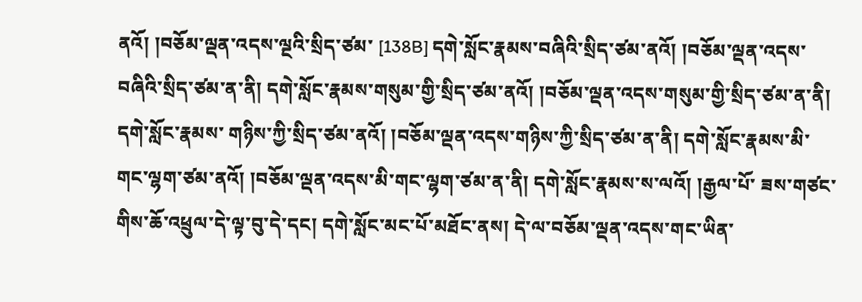ནའོ། །བཅོམ་ལྡན་འདས་ལྔའི་སྲིད་ཙམ་ [138B] དགེ་སློང་རྣམས་བཞིའི་སྲིད་ཙམ་ནའོ། །བཅོམ་ལྡན་འདས་བཞིའི་སྲིད་ཙམ་ན་ནི། དགེ་སློང་རྣམས་གསུམ་གྱི་སྲིད་ཙམ་ནའོ། །བཅོམ་ལྡན་འདས་གསུམ་གྱི་སྲིད་ཙམ་ན་ནི། དགེ་སློང་རྣམས་ གཉིས་ཀྱི་སྲིད་ཙམ་ནའོ། །བཅོམ་ལྡན་འདས་གཉིས་ཀྱི་སྲིད་ཙམ་ན་ནི། དགེ་སློང་རྣམས་མི་གང་ལྷག་ཙམ་ནའོ། །བཅོམ་ལྡན་འདས་མི་གང་ལྷག་ཙམ་ན་ནི། དགེ་སློང་རྣམས་ས་ལའོ། །རྒྱལ་པོ་ ཟས་གཙང་གིས་ཆོ་འཕྲུལ་དེ་ལྟ་བུ་དེ་དང། དགེ་སློང་མང་པོ་མཐོང་ནས། དེ་ལ་བཅོམ་ལྡན་འདས་གང་ཡིན་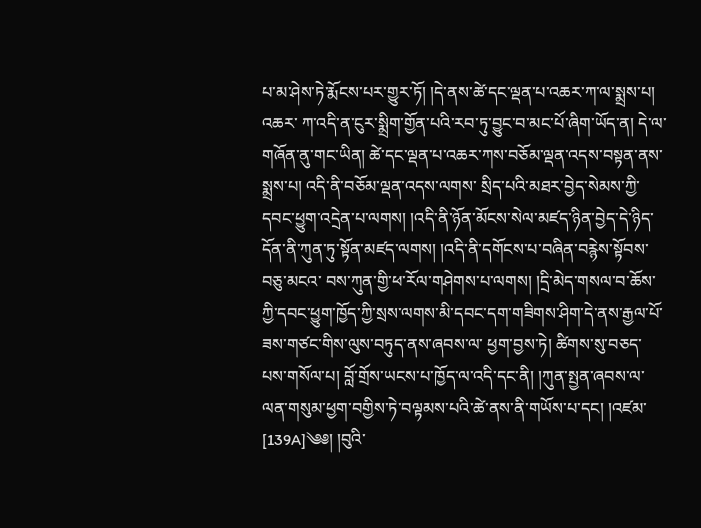པ་མ་ཤེས་ཏེ་རྨོངས་པར་གྱུར་ཏོ། །དེ་ནས་ཚེ་དང་ལྡན་པ་འཆར་ཀ་ལ་སྨྲས་པ། འཆར་ ཀ་འདི་ན་ངུར་སྨྲིག་གྱོན་པའི་རབ་ཏུ་བྱུང་བ་མང་པོ་ཞིག་ཡོད་ན། དེ་ལ་གཞོན་ནུ་གང་ཡིན། ཚེ་དང་ལྡན་པ་འཆར་ཀས་བཅོམ་ལྡན་འདས་བསྟན་ནས་སྨྲས་པ། འདི་ནི་བཅོམ་ལྡན་འདས་ལགས་ སྲིད་པའི་མཐར་བྱེད་སེམས་ཀྱི་དབང་ཕྱུག་འདྲེན་པ་ལགས། །འདི་ནི་ཉོན་མོངས་སེལ་མཛད་ཉིན་བྱེད་དེ་ཉིད་དོན་ནི་ཀུན་ཏུ་སྟོན་མཛད་ལགས། །འདི་ནི་དགོངས་པ་བཞིན་བརྙེས་སྟོབས་བཅུ་མངའ་ བས་ཀུན་གྱི་ཕ་རོལ་གཤེགས་པ་ལགས། །དྲི་མེད་གསལ་བ་ཆོས་ཀྱི་དབང་ཕྱུག་ཁྱོད་ཀྱི་སྲས་ལགས་མི་དབང་དག་གཟིགས་ཤིག་དེ་ནས་རྒྱལ་པོ་ཟས་གཙང་གིས་ལུས་བཏུད་ནས་ཞབས་ལ་ ཕྱག་བྱས་ཏེ། ཚིགས་སུ་བཅད་པས་གསོལ་པ། བློ་གྲོས་ཡངས་པ་ཁྱོད་ལ་འདི་དང་ནི། །ཀུན་སྤྱན་ཞབས་ལ་ལན་གསུམ་ཕྱག་བགྱིས་ཏེ་བལྟམས་པའི་ཚེ་ནས་ནི་གཡོས་པ་དང། །འཛམ་ [139A]༄༅། །བུའི་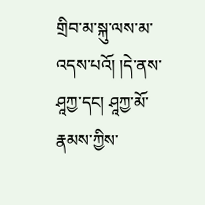གྲིབ་མ་སྐུ་ལས་མ་འདས་པའོ། །དེ་ནས་ཤཱཀྱ་དང། ཤཱཀྱ་མོ་རྣམས་ཀྱིས་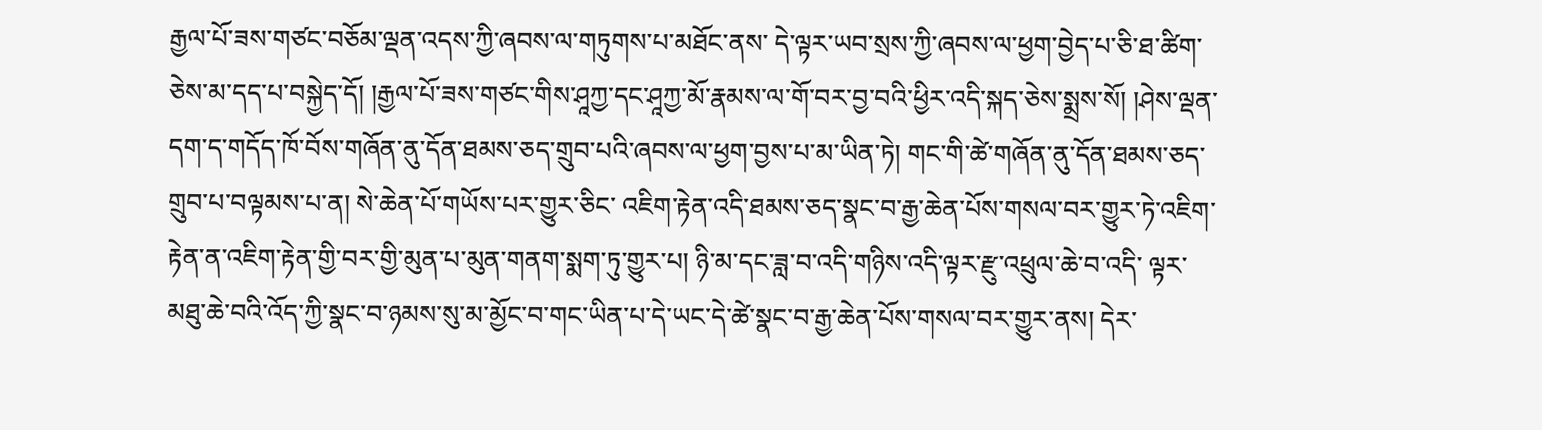རྒྱལ་པོ་ཟས་གཙང་བཅོམ་ལྡན་འདས་ཀྱི་ཞབས་ལ་གཏུགས་པ་མཐོང་ནས་ དེ་ལྟར་ཡབ་སྲས་ཀྱི་ཞབས་ལ་ཕྱག་བྱེད་པ་ཅི་ཐ་ཚིག་ཅེས་མ་དད་པ་བསྐྱེད་དོ། །རྒྱལ་པོ་ཟས་གཙང་གིས་ཤཱཀྱ་དང་ཤཱཀྱ་མོ་རྣམས་ལ་གོ་བར་བྱ་བའི་ཕྱིར་འདི་སྐད་ཅེས་སྨྲས་སོ། །ཤེས་ལྡན་ དག་ད་གདོད་ཁོ་བོས་གཞོན་ནུ་དོན་ཐམས་ཅད་གྲུབ་པའི་ཞབས་ལ་ཕྱག་བྱས་པ་མ་ཡིན་ཏེ། གང་གི་ཚེ་གཞོན་ནུ་དོན་ཐམས་ཅད་གྲུབ་པ་བལྟམས་པ་ན། སེ་ཆེན་པོ་གཡོས་པར་གྱུར་ཅིང་ འཇིག་རྟེན་འདི་ཐམས་ཅད་སྣང་བ་རྒྱ་ཆེན་པོས་གསལ་བར་གྱུར་ཏེ་འཇིག་རྟེན་ན་འཇིག་རྟེན་གྱི་བར་གྱི་མུན་པ་མུན་གནག་སྨག་ཏུ་གྱུར་པ། ཉི་མ་དང་ཟླ་བ་འདི་གཉིས་འདི་ལྟར་རྫུ་འཕྲུལ་ཆེ་བ་འདི་ ལྟར་མཐུ་ཆེ་བའི་འོད་ཀྱི་སྣང་བ་ཉམས་སུ་མ་མྱོང་བ་གང་ཡིན་པ་དེ་ཡང་དེ་ཚེ་སྣང་བ་རྒྱ་ཆེན་པོས་གསལ་བར་གྱུར་ནས། དེར་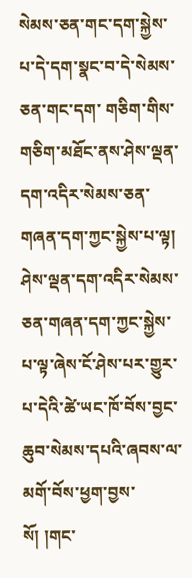སེམས་ཅན་གང་དག་སྐྱེས་པ་དེ་དག་སྣང་བ་དེ་སེམས་ཅན་གང་དག་ གཅིག་གིས་གཅིག་མཐོང་ནས་ཤེས་ལྡན་དག་འདིར་སེམས་ཅན་གཞན་དག་ཀྱང་སྐྱེས་པ་ལྟ། ཤེས་ལྡན་དག་འདིར་སེམས་ཅན་གཞན་དག་ཀྱང་སྐྱེས་པ་ལྟ་ཞེས་ངོ་ཤེས་པར་གྱུར་པ་དེའི་ཚེ་ཡང་ཁོ་བོས་བྱང་ ཆུབ་སེམས་དཔའི་ཞབས་ལ་མགོ་བོས་ཕྱག་བྱས་སོ། །གང་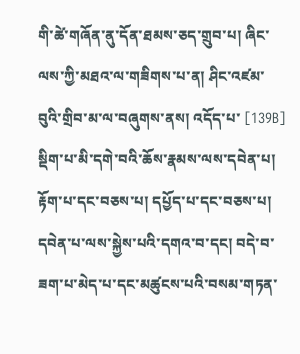གི་ཚེ་གཞོན་ནུ་དོན་ཐམས་ཅད་གྲུབ་པ། ཞིང་ལས་ཀྱི་མཐའ་ལ་གཟིགས་པ་ན། ཤིང་འཛམ་བུའི་གྲིབ་མ་ལ་བཞུགས་ནས། འདོད་པ་ [139B] སྡིག་པ་མི་དགེ་བའི་ཆོས་རྣམས་ལས་དབེན་པ། རྟོག་པ་དང་བཅས་པ། དཔྱོད་པ་དང་བཅས་པ། དབེན་པ་ལས་སྐྱེས་པའི་དགའ་བ་དང། བདེ་བ་ཟག་པ་མེད་པ་དང་མཚུངས་པའི་བསམ་གཏན་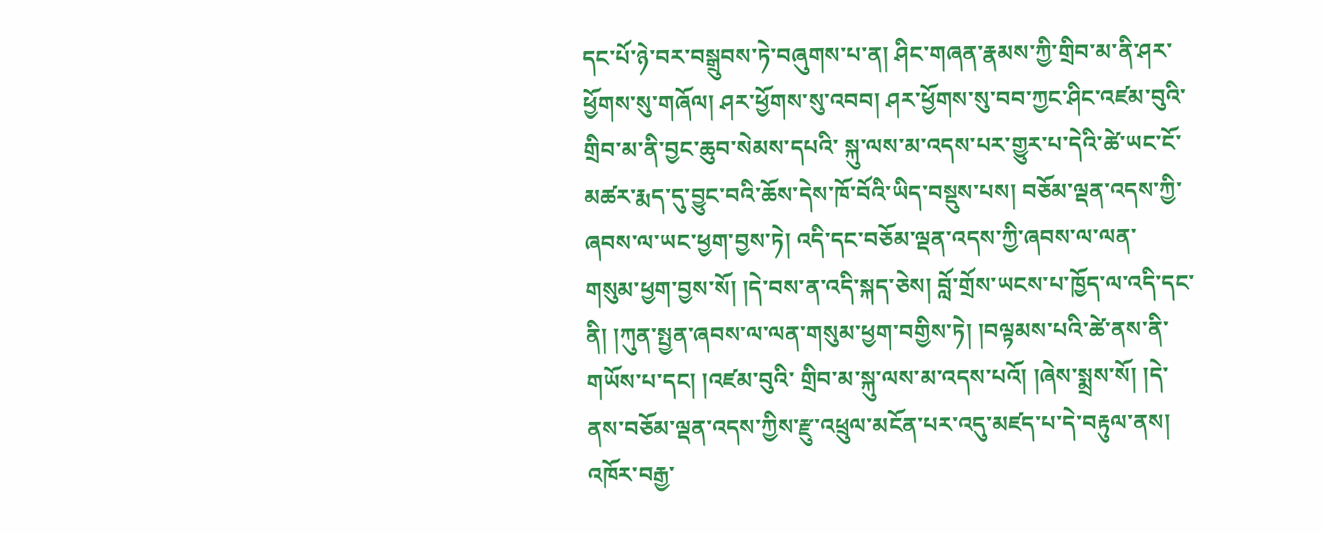དང་པོ་ཉེ་བར་བསྒྲུབས་ཏེ་བཞུགས་པ་ན། ཤིང་གཞན་རྣམས་ཀྱི་གྲིབ་མ་ནི་ཤར་ཕྱོགས་སུ་གཞོལ། ཤར་ཕྱོགས་སུ་འབབ། ཤར་ཕྱོགས་སུ་བབ་ཀྱང་ཤིང་འཛམ་བུའི་གྲིབ་མ་ནི་བྱང་ཆུབ་སེམས་དཔའི་ སྐུ་ལས་མ་འདས་པར་གྱུར་པ་དེའི་ཚེ་ཡང་ངོ་མཚར་རྨད་དུ་བྱུང་བའི་ཆོས་དེས་ཁོ་བོའི་ཡིད་བསྡུས་པས། བཅོམ་ལྡན་འདས་ཀྱི་ཞབས་ལ་ཡང་ཕྱག་བྱས་ཏེ། འདི་དང་བཅོམ་ལྡན་འདས་ཀྱི་ཞབས་ལ་ལན་ གསུམ་ཕྱག་བྱས་སོ། །དེ་བས་ན་འདི་སྐད་ཅེས། བློ་གྲོས་ཡངས་པ་ཁྱོད་ལ་འདི་དང་ནི། །ཀུན་སྤྱན་ཞབས་ལ་ལན་གསུམ་ཕྱག་བགྱིས་ཏེ། །བལྟམས་པའི་ཚེ་ནས་ནི་གཡོས་པ་དང། །འཛམ་བུའི་ གྲིབ་མ་སྐུ་ལས་མ་འདས་པའོ། །ཞེས་སྨྲས་སོ། །དེ་ནས་བཅོམ་ལྡན་འདས་ཀྱིས་རྫུ་འཕྲུལ་མངོན་པར་འདུ་མཛད་པ་དེ་བརྟུལ་ནས། འཁོར་བརྒྱ་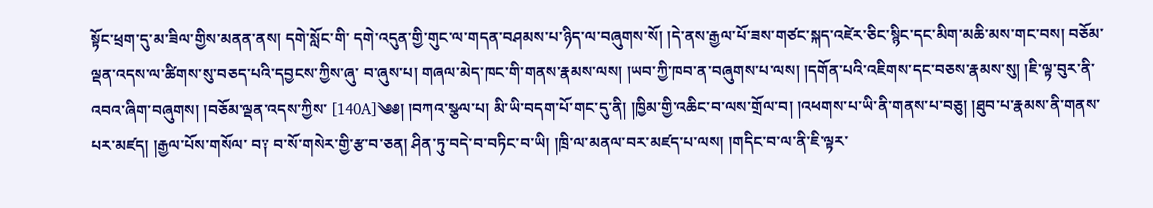སྟོང་ཕྲག་དུ་མ་ཟིལ་གྱིས་མནན་ནས། དགེ་སློང་གི་ དགེ་འདུན་གྱི་གུང་ལ་གདན་བཤམས་པ་ཉིད་ལ་བཞུགས་སོ། །དེ་ནས་རྒྱལ་པོ་ཟས་གཙང་སྐད་འཛེར་ཅིང་སྙིང་དང་མིག་མཆི་མས་གང་བས། བཅོམ་ལྡན་འདས་ལ་ཚིགས་སུ་བཅད་པའི་དབྱངས་ཀྱིས་ཞུ་ བ་ཞུས་པ། གཞལ་མེད་ཁང་གི་གནས་རྣམས་ལས། །ཡབ་ཀྱི་ཁབ་ན་བཞུགས་པ་ལས། །དགོན་པའི་འཇིགས་དང་བཅས་རྣམས་སུ། །ཇི་ལྟ་བུར་ནི་འབའ་ཞིག་བཞུགས། །བཅོམ་ལྡན་འདས་ཀྱིས་ [140A]༄༅། །བཀའ་སྩལ་པ། མི་ཡི་བདག་པོ་གང་དུ་ནི། །ཁྱིམ་གྱི་འཆིང་བ་ལས་གྲོལ་བ། །འཕགས་པ་ཡི་ནི་གནས་པ་བཅུ། །ཐུབ་པ་རྣམས་ནི་གནས་པར་མཛད། །རྒྱལ་པོས་གསོལ་ བ༑ བ་སོ་གསེར་གྱི་རྩ་བ་ཅན། ཤིན་ཏུ་བདེ་བ་བཏིང་བ་ཡི། །ཁྲི་ལ་མནལ་བར་མཛད་པ་ལས། །གདིང་བ་ལ་ནི་ཇི་ལྟར་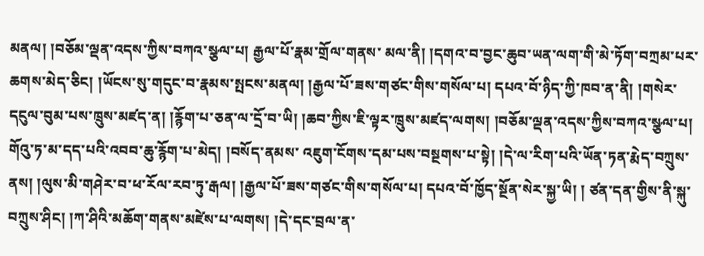མནལ། །བཅོམ་ལྡན་འདས་ཀྱིས་བཀའ་སྩལ་པ། རྒྱལ་པོ་རྣམ་གྲོལ་གནས་ མལ་ནི། །དགའ་བ་བྱང་ཆུབ་ཡན་ལག་གི་མེ་ཏོག་བཀྲམ་པར་ཆགས་མེད་ཅིང། །ཡོངས་སུ་གདུང་བ་རྣམས་སྤངས་མནལ། །རྒྱལ་པོ་ཟས་གཙང་གིས་གསོལ་པ། དཔའ་བོ་ཉིད་ཀྱི་ཁབ་ན་ནི། །གསེར་ དངུལ་བུམ་པས་ཁྲུས་མཛད་ན། །རྙོག་པ་ཅན་ལ་དྲོ་བ་ཡི། །ཆབ་ཀྱིས་ཇི་ལྟར་ཁྲུས་མཛད་ལགས། །བཅོམ་ལྡན་འདས་ཀྱིས་བཀའ་སྩལ་པ། གོའུ་ཏ་མ་དད་པའི་འབབ་ཆུ་རྙོག་པ་མེད། །བསོད་ནམས་ འཇུག་ངོགས་དམ་པས་བསྔགས་པ་སྟེ། །དེ་ལ་རིག་པའི་ཡོན་ཏན་རྨེད་བཀྲུས་ནས། །ལུས་མི་གཤེར་བ་ཕ་རོལ་རབ་ཏུ་རྒལ། །རྒྱལ་པོ་ཟས་གཙང་གིས་གསོལ་པ། དཔའ་བོ་ཁྱོད་སྔོན་སེར་སྐྱ་ཡི། ། ཙན་དན་གྱིས་ནི་སྐུ་བཀྲུས་ཤིང། །ཀ་ཤིའི་མཆོག་གནས་མཛེས་པ་ལགས། །དེ་དང་བྲལ་ན་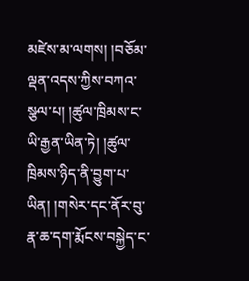མཛེས་མ་ལགས། །བཅོམ་ལྡན་འདས་ཀྱིས་བཀའ་སྩལ་པ། །ཚུལ་ཁྲིམས་ང་ཡི་རྒྱན་ཡིན་ཏེ། །ཚུལ་ ཁྲིམས་ཉིད་ནི་བྱུག་པ་ཡིན། །གསེར་དང་ནོར་བུ་རྣ་ཆ་དག་རྨོངས་བསྐྱེད་ང་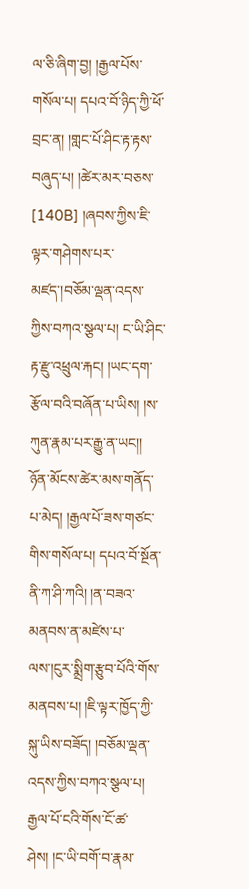ལ་ཅི་ཞིག་བྱ། །རྒྱལ་པོས་གསོལ་པ། དཔའ་བོ་ཉིད་ཀྱི་ཕོ་བྲང་ན། །གླང་པོ་ཤིང་རྟ་རྟས་བཞུད་པ། །ཚེར་མར་བཅས་ [140B] །ཞབས་ཀྱིས་ཇི་ལྟར་གཤེགས་པར་མཛད་།བཅོམ་ལྡན་འདས་ཀྱིས་བཀའ་སྩལ་པ། ང་ཡི་ཤིང་རྟ་རྫུ་འཕྲུལ་རྐང། །ཡང་དག་རྩོལ་བའི་བཞོན་པ་ཡིས། །ས་ཀུན་རྣམ་པར་རྒྱུ་ན་ཡང།། ཉོན་མོངས་ཚེར་མས་གནོད་པ་མེད། །རྒྱལ་པོ་ཟས་གཙང་གིས་གསོལ་པ། དཔའ་བོ་སྔོན་ནི་ཀ་ཤི་ཀའི། །ན་བཟའ་མནབས་ན་མཛེས་པ་ལས་།ངུར་སྨྲིག་རྩུབ་པོའི་གོས་མནབས་པ། །ཇི་ལྟར་ཁྱོད་ཀྱི་ སྐུ་ཡིས་བཟོད། །བཅོམ་ལྡན་འདས་ཀྱིས་བཀའ་སྩལ་པ། རྒྱལ་པོ་ངའི་གོས་ངོ་ཚ་ཤེས། །ང་ཡི་བགོ་བ་རྣམ་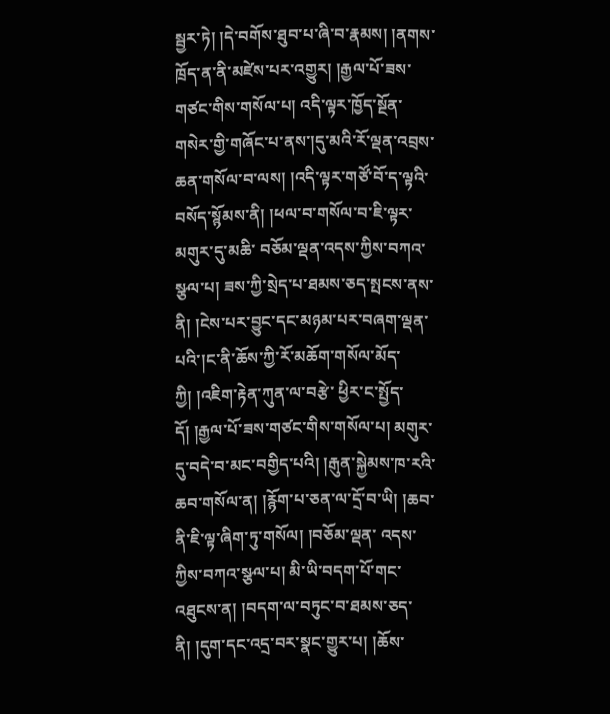སྦྱར་ཏེ། །དེ་བགོས་ཐུབ་པ་ཞི་བ་རྣམས། །ནགས་ཁྲོད་ན་ནི་མཛེས་པར་འགྱུར། །རྒྱལ་པོ་ཟས་ གཙང་གིས་གསོལ་པ། འདི་ལྟར་ཁྱོད་སྔོན་གསེར་གྱི་གཞོང་པ་ནས་།དུ་མའི་རོ་ལྡན་འབྲས་ཆན་གསོལ་བ་ལས། །འདི་ལྟར་གཙོ་བོ་ད་ལྟའི་བསོད་སྙོམས་ནི། །ཕལ་བ་གསོལ་བ་ཇི་ལྟར་མགུར་དུ་མཆི་ བཅོམ་ལྡན་འདས་ཀྱིས་བཀའ་སྩལ་པ། ཟས་ཀྱི་སྲེད་པ་ཐམས་ཅད་སྤངས་ནས་ནི། །ངེས་པར་བྱུང་དང་མཉམ་པར་བཞག་ལྡན་པའི་།ང་ནི་ཆོས་ཀྱི་རོ་མཆོག་གསོལ་མོད་ཀྱི། །འཇིག་རྟེན་ཀུན་ལ་བརྩེ་ ཕྱིར་ང་སྤྱོད་དོ། །རྒྱལ་པོ་ཟས་གཙང་གིས་གསོལ་པ། མགུར་དུ་བདེ་བ་མང་བགྱིད་པའི། །རྒུན་སྐྱེམས་ཁ་རའི་ཆབ་གསོལ་ན། །རྙོག་པ་ཅན་ལ་དྲོ་བ་ཡི། །ཆབ་ནི་ཇི་ལྟ་ཞིག་ཏུ་གསོལ། །བཅོམ་ལྡན་ འདས་ཀྱིས་བཀའ་སྩལ་པ། མི་ཡི་བདག་པོ་གང་འཐུངས་ན། །བདག་ལ་བཏུང་བ་ཐམས་ཅད་ནི། །དུག་དང་འདྲ་བར་སྣང་གྱུར་པ། །ཆོས་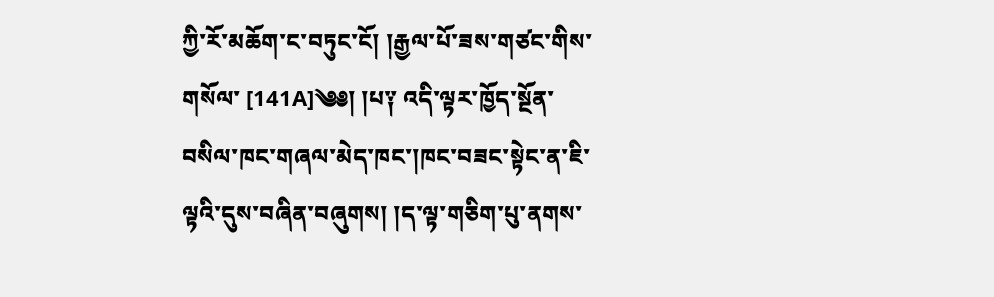ཀྱི་རོ་མཆོག་ང་བཏུང་ངོ། །རྒྱལ་པོ་ཟས་གཙང་གིས་གསོལ་ [141A]༄༅། །པ༑ འདི་ལྟར་ཁྱོད་སྔོན་བསིལ་ཁང་གཞལ་མེད་ཁང་།ཁང་བཟང་སྟེང་ན་ཇི་ལྟའི་དུས་བཞིན་བཞུགས། །ད་ལྟ་གཅིག་པུ་ནགས་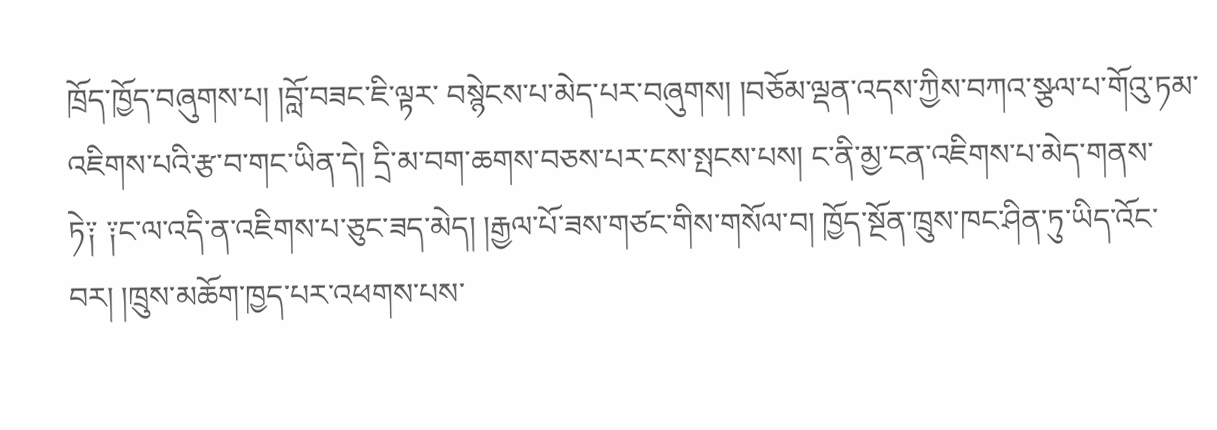ཁྲོད་ཁྱོད་བཞུགས་པ། །བློ་བཟང་ཇི་ལྟར་ བསྙེངས་པ་མེད་པར་བཞུགས། །བཅོམ་ལྡན་འདས་ཀྱིས་བཀའ་སྩལ་པ་གོའུ་ཏམ་འཇིགས་པའི་རྩ་བ་གང་ཡིན་དེ། དྲི་མ་བག་ཆགས་བཅས་པར་ངས་སྤངས་པས། ང་ནི་མྱ་ངན་འཇིགས་པ་མེད་གནས་ ཏེ༑ ༑ང་ལ་འདི་ན་འཇིགས་པ་ཅུང་ཟད་མེད། །རྒྱལ་པོ་ཟས་གཙང་གིས་གསོལ་བ། ཁྱོད་སྔོན་ཁྲུས་ཁང་ཤིན་ཏུ་ཡིད་འོང་བར། །ཁྲུས་མཆོག་ཁྱད་པར་འཕགས་པས་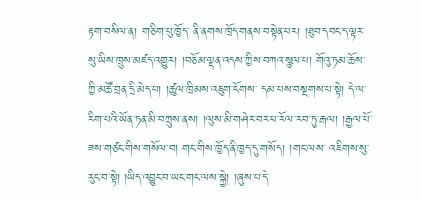རྟག་བསིལ་ན། གཅིག་པུ་ཁྱོད་ ནི་ནགས་ཁྲོད་གནས་བསྟེན་པར། །ཐུབ་དབང་ད་ལྟར་སུ་ཡིས་ཁྲུས་མཛད་འགྱུར། །བཅོམ་ལྡན་འདས་ཀྱིས་བཀའ་སྩལ་པ། གོའུ་ཏམ་ཆོས་ཀྱི་མཚོ་བྲན་དྲི་མེད་པ། །ཚུལ་ཁྲིམས་འཇུག་ངོགས་ དམ་པས་བསྔགས་པ་སྟེ། དེ་ལ་རིག་པའི་ཡོན་ཏན་མི་བཀྲུས་ནས། །ལུས་མི་གཤེར་བར་ཕ་རོལ་རབ་ཏུ་རྒལ། །རྒྱལ་པོ་ཟས་གཙང་གིས་གསོལ་བ། གང་གིས་ཁྱོད་ནི་ཁྱད་དུ་གསོད། །གང་ལས་ འཇིགས་སུ་རུང་བ་སྟེ། །ཡིད་འབྱུང་བ་ཡང་གང་ལས་སྐྱེ། །ཞུས་པ་དེ་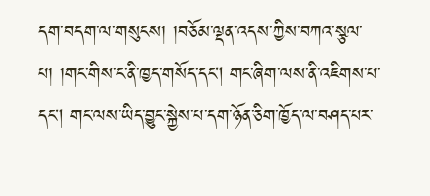དག་བདག་ལ་གསུངས། །བཅོམ་ལྡན་འདས་ཀྱིས་བཀའ་སྩལ་པ། །གང་གིས་ང་ནི་ཁྱད་གསོད་དང། གང་ཞིག་ལས་ནི་འཇིགས་པ་ དང། གང་ལས་ཡིད་བྱུང་སྐྱེས་པ་དག་ཉོན་ཅིག་ཁྱོད་ལ་བཤད་པར་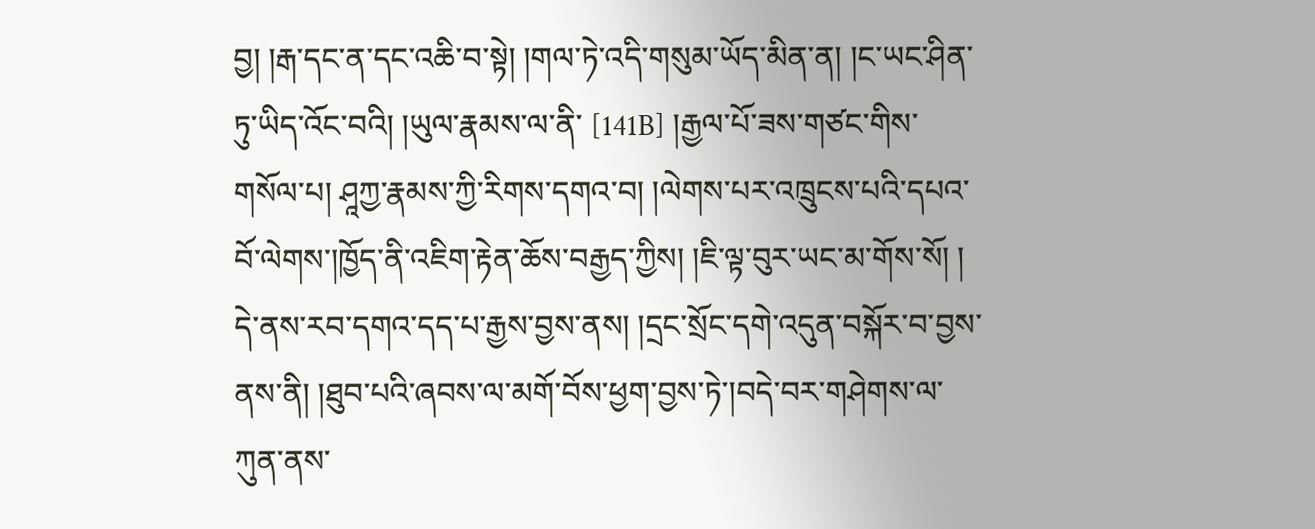བྱ། །རྒ་དང་ན་དང་འཆི་བ་སྟེ། །གལ་ཏེ་འདི་གསུམ་ཡོད་མིན་ན། །ང་ཡང་ཤིན་ཏུ་ཡིད་འོང་བའི། །ཡུལ་རྣམས་ལ་ནི་ [141B] །རྒྱལ་པོ་ཟས་གཙང་གིས་གསོལ་པ། ཤཱཀྱ་རྣམས་ཀྱི་རིགས་དགའ་བ། །ལེགས་པར་འཁྲུངས་པའི་དཔའ་བོ་ལེགས་།ཁྱོད་ནི་འཇིག་རྟེན་ཆོས་བརྒྱད་ཀྱིས། །ཇི་ལྟ་བུར་ཡང་མ་གོས་སོ། ། དེ་ནས་རབ་དགའ་དད་པ་རྒྱས་བྱས་ནས། །དྲང་སྲོང་དགེ་འདུན་བསྐོར་བ་བྱས་ནས་ནི། །ཐུབ་པའི་ཞབས་ལ་མགོ་བོས་ཕྱག་བྱས་ཏེ་།བདེ་བར་གཤེགས་ལ་ཀུན་ནས་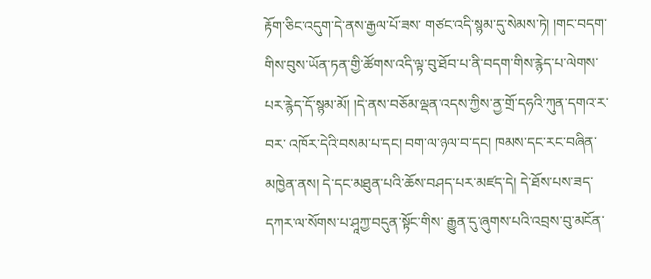རྟོག་ཅིང་འདུག་དེ་ནས་རྒྱལ་པོ་ཟས་ གཙང་འདི་སྙམ་དུ་སེམས་ཏེ། །གང་བདག་གིས་བུས་ཡོན་ཏན་གྱི་ཚོགས་འདི་ལྟ་བུ་ཐོབ་པ་ནི་བདག་གིས་རྙེད་པ་ལེགས་པར་རྙེད་དོ་སྙམ་མོ། །དེ་ནས་བཅོམ་ལྡན་འདས་ཀྱིས་ནྱ་གྲོ་དཧའི་ཀུན་དགའ་ར་བར་ འཁོར་དེའི་བསམ་པ་དང། བག་ལ་ཉལ་བ་དང། ཁམས་དང་རང་བཞིན་མཁྱེན་ནས། དེ་དང་མཐུན་པའི་ཆོས་བཤད་པར་མཛད་དེ། དེ་ཐོས་པས་ཟད་དཀར་ལ་སོགས་པ་ཤཱཀྱ་བདུན་སྟོང་གིས་ རྒྱུན་དུ་ཞུགས་པའི་འབྲས་བུ་མངོན་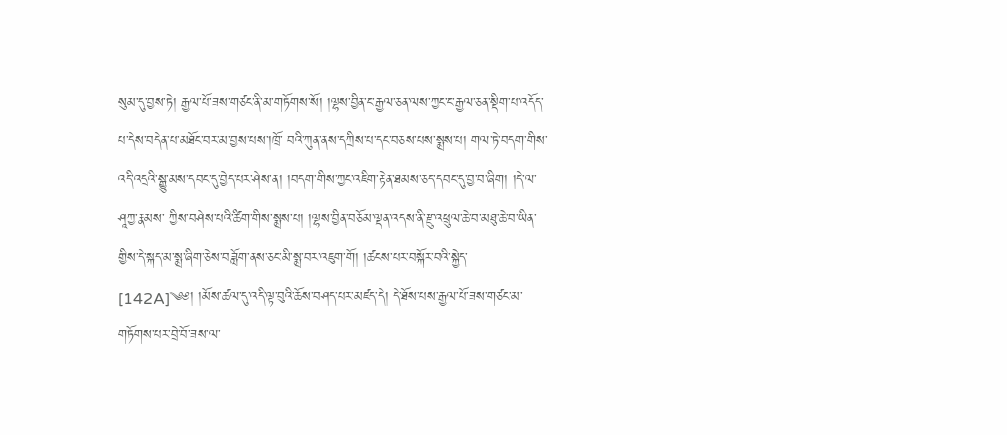སུམ་དུ་བྱས་ཏེ། རྒྱལ་པོ་ཟས་གཙང་ནི་མ་གཏོགས་སོ། །ལྷས་བྱིན་ང་རྒྱལ་ཅན་ལས་ཀྱང་ང་རྒྱལ་ཅན་སྡིག་པ་འདོད་པ་དེས་བདེན་པ་མཐོང་བར་མ་བྱས་པས་།ཁྲོ་ བའི་ཀུན་ནས་དཀྲིས་པ་དང་བཅས་པས་སྨྲས་པ། གལ་ཏེ་བདག་གིས་འདི་འདྲའི་སྒྱུ་མས་དབང་དུ་བྱེད་པར་ཤེས་ན། །བདག་གིས་ཀྱང་འཇིག་རྟེན་ཐམས་ཅད་དབང་དུ་བྱ་བ་ཞིག། །དེ་ལ་ཤཱཀྱ་རྣམས་ ཀྱིས་བཤེས་པའི་ཚིག་གིས་སྨྲས་པ། །ལྷས་བྱིན་བཅོམ་ལྡན་འདས་ནི་རྫུ་འཕྲུལ་ཆེ་བ་མཐུ་ཆེ་བ་ཡིན་གྱིས་དེ་སྐད་མ་སྨྲ་ཞིག་ཅེས་བཟློག་ནས་ཅང་མི་སྨྲ་བར་འཇུག་གོ། །ཚངས་པར་བསྐོར་བའི་སྐྱེད་ [142A]༄༅། །མོས་ཚལ་དུ་འདི་ལྟ་བུའི་ཆོས་བཤད་པར་མཛད་དེ། དེ་ཐོས་པས་རྒྱལ་པོ་ཟས་གཙང་མ་གཏོགས་པར་བྲེ་བོ་ཟས་ལ་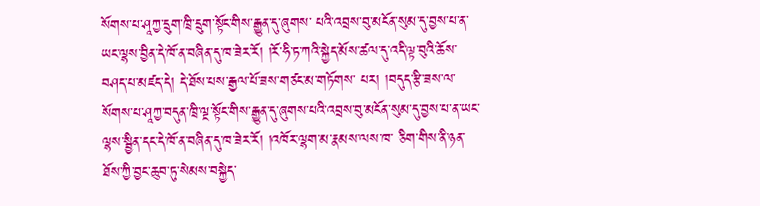སོགས་པ་ཤཱཀྱ་དྲུག་ཁྲི་དྲུག་སྟོང་གིས་རྒྱུན་དུ་ཞུགས་ པའི་འབྲས་བུ་མངོན་སུམ་དུ་བྱས་པ་ན་ཡང་ལྷས་བྱིན་དེ་ཁོ་ན་བཞིན་དུ་ཁ་ཟེར་རོ། །རོ་ཧི་ཏ་ཀའི་སྐྱེད་མོས་ཚལ་དུ་འདི་ལྟ་བུའི་ཆོས་བཤད་པ་མཛད་དེ། དེ་ཐོས་པས་རྒྱལ་པོ་ཟས་གཙང་མ་གཏོགས་ པར། །བདུད་རྩི་ཟས་ལ་སོགས་པ་ཤཱཀྱ་བདུན་ཁྲི་ལྔ་སྟོང་གིས་རྒྱུན་དུ་ཞུགས་པའི་འབྲས་བུ་མངོན་སུམ་དུ་བྱས་པ་ན་ཡང་ལྷས་སྦྱིན་དང་དེ་ཁོ་ན་བཞིན་དུ་ཁ་ཟེར་རོ། །འཁོར་ལྷག་མ་རྣམས་ལས་ཁ་ ཅིག་གིས་ནི་ཉན་ཐོས་ཀྱི་བྱང་ཆུབ་ཏུ་སེམས་བསྐྱེད་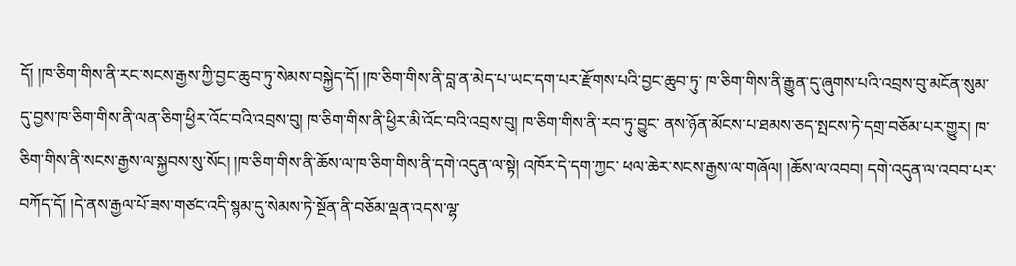དོ། །ཁ་ཅིག་གིས་ནི་རང་སངས་རྒྱས་ཀྱི་བྱང་ཆུབ་ཏུ་སེམས་བསྐྱེད་དོ། །ཁ་ཅིག་གིས་ནི་བླ་ན་མེད་པ་ཡང་དག་པར་རྫོགས་པའི་བྱང་ཆུབ་ཏུ་ ཁ་ཅིག་གིས་ནི་རྒྱུན་དུ་ཞུགས་པའི་འབྲས་བུ་མངོན་སུམ་དུ་བྱས་ཁ་ཅིག་གིས་ནི་ལན་ཅིག་ཕྱིར་འོང་བའི་འབྲས་བུ། ཁ་ཅིག་གིས་ནི་ཕྱིར་མི་འོང་བའི་འབྲས་བུ། ཁ་ཅིག་གིས་ནི་རབ་ཏུ་བྱུང་ ནས་ཉོན་མོངས་པ་ཐམས་ཅད་སྤངས་ཏེ་དགྲ་བཅོམ་པར་གྱུར། ཁ་ཅིག་གིས་ནི་སངས་རྒྱས་ལ་སྐྱབས་སུ་སོང། །ཁ་ཅིག་གིས་ནི་ཆོས་ལ་ཁ་ཅིག་གིས་ནི་དགེ་འདུན་ལ་སྟེ། འཁོར་དེ་དག་ཀྱང་ ཕལ་ཆེར་སངས་རྒྱས་ལ་གཞོལ། །ཆོས་ལ་འབབ། དགེ་འདུན་ལ་འབབ་པར་བཀོད་དོ། །དེ་ནས་རྒྱལ་པོ་ཟས་གཙང་འདི་སྙམ་དུ་སེམས་ཏེ་སྔོན་ནི་བཅོམ་ལྡན་འདས་ལྷ་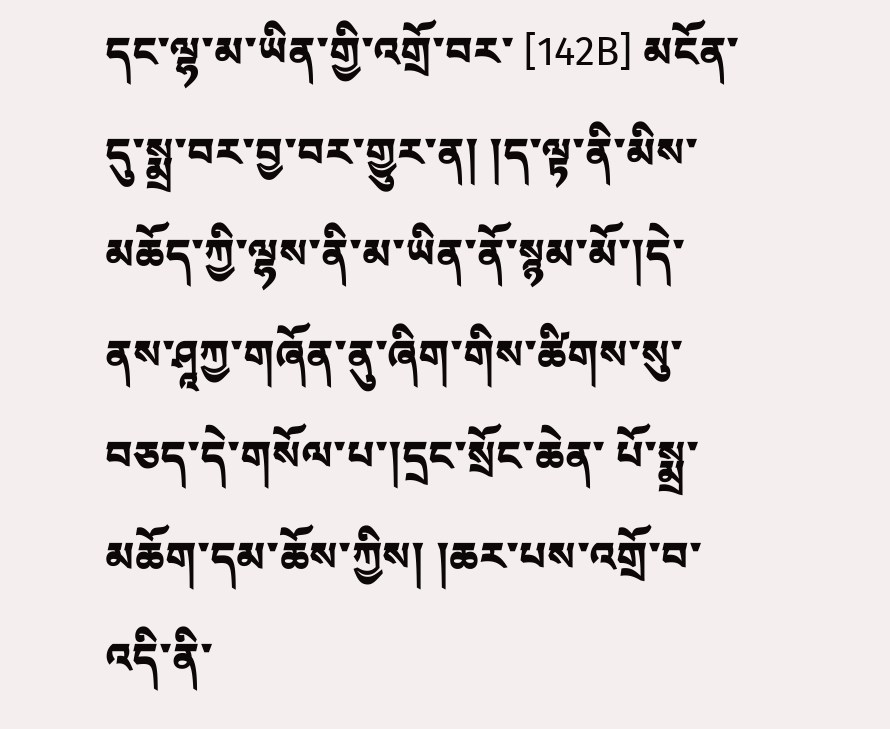དང་ལྷ་མ་ཡིན་གྱི་འགྲོ་བར་ [142B] མངོན་དུ་སྨྲ་བར་བྱ་བར་གྱུར་ན། །ད་ལྟ་ནི་མིས་མཆོད་ཀྱི་ལྷས་ནི་མ་ཡིན་ནོ་སྙམ་མོ་།དེ་ནས་ཤཱཀྱ་གཞོན་ནུ་ཞིག་གིས་ཚིགས་སུ་བཅད་དེ་གསོལ་པ་།དྲང་སྲོང་ཆེན་ པོ་སྨྲ་མཆོག་དམ་ཆོས་ཀྱིས། །ཆར་པས་འགྲོ་བ་འདི་ནི་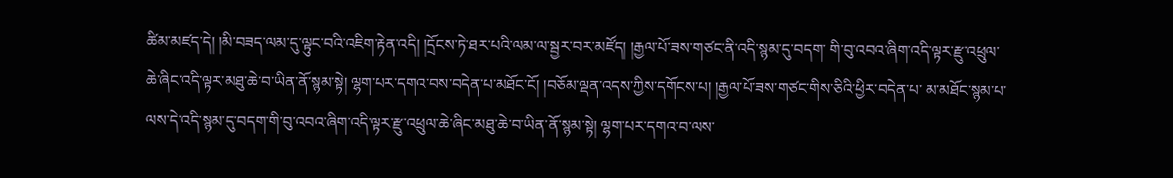ཚིམ་མཛད་དེ། །མི་བཟད་ལམ་དུ་ལྟུང་བའི་འཇིག་རྟེན་འདི། །དྲོངས་ཏེ་ཐར་པའི་ལམ་ལ་སྦྱར་བར་མཛོད། །རྒྱལ་པོ་ཟས་གཙང་ནི་འདི་སྙམ་དུ་བདག་ གི་བུ་འབའ་ཞིག་འདི་ལྟར་རྫུ་འཕྲུལ་ཆེ་ཞིང་འདི་ལྟར་མཐུ་ཆེ་བ་ཡིན་ནོ་སྙམ་སྟེ། ལྷག་པར་དགའ་བས་བདེན་པ་མཐོང་ངོ། །བཅོམ་ལྡན་འདས་ཀྱིས་དགོངས་པ། །རྒྱལ་པོ་ཟས་གཙང་གིས་ཅིའི་ཕྱིར་བདེན་པ་ མ་མཐོང་སྙམ་པ་ལས་དེ་འདི་སྙམ་དུ་བདག་གི་བུ་འབའ་ཞིག་འདི་ལྟར་རྫུ་འཕྲུལ་ཆེ་ཞིང་མཐུ་ཆེ་བ་ཡིན་ནོ་སྙམ་སྟེ། ལྷག་པར་དགའ་བ་ལས་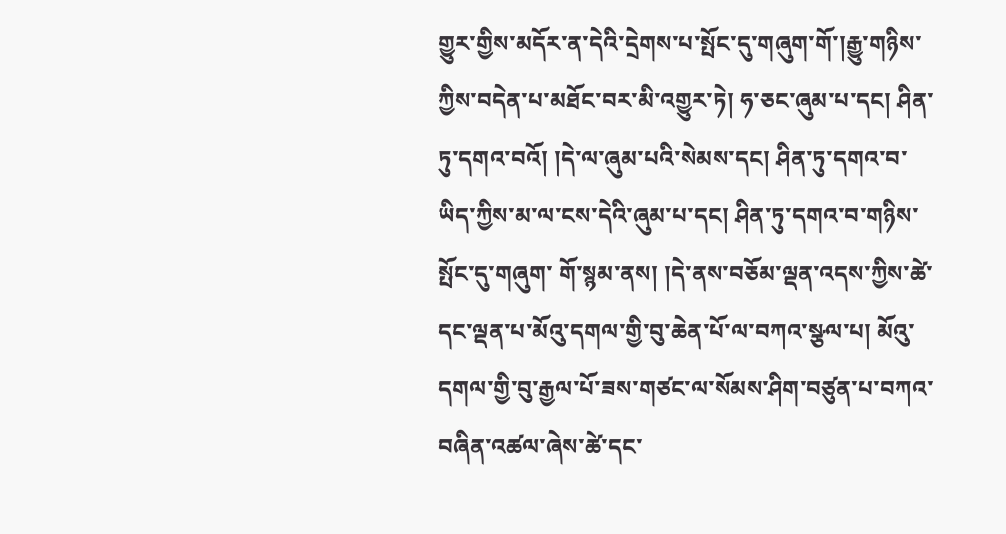གྱུར་གྱིས་མདོར་ན་དེའི་དྲེགས་པ་སྤོང་དུ་གཞུག་གོ་།རྒྱུ་གཉིས་ ཀྱིས་བདེན་པ་མཐོང་བར་མི་འགྱུར་ཏེ། ཧ་ཅང་ཞུམ་པ་དང། ཤིན་ཏུ་དགའ་བའོ། །དེ་ལ་ཞུམ་པའི་སེམས་དང། ཤིན་ཏུ་དགའ་བ་ཡིད་ཀྱིས་མ་ལ་ངས་དེའི་ཞུམ་པ་དང། ཤིན་ཏུ་དགའ་བ་གཉིས་སྤོང་དུ་གཞུག་ གོ་སྙམ་ནས། །དེ་ནས་བཅོམ་ལྡན་འདས་ཀྱིས་ཚེ་དང་ལྡན་པ་མོའུ་དགལ་གྱི་བུ་ཆེན་པོ་ལ་བཀའ་སྩལ་པ། མོའུ་དགལ་གྱི་བུ་རྒྱལ་པོ་ཟས་གཙང་ལ་སོམས་ཤིག་བཙུན་པ་བཀའ་བཞིན་འཚལ་ཞེས་ཚེ་དང་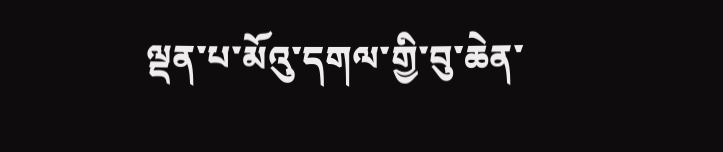ལྡན་པ་མོའུ་དགལ་གྱི་བུ་ཆེན་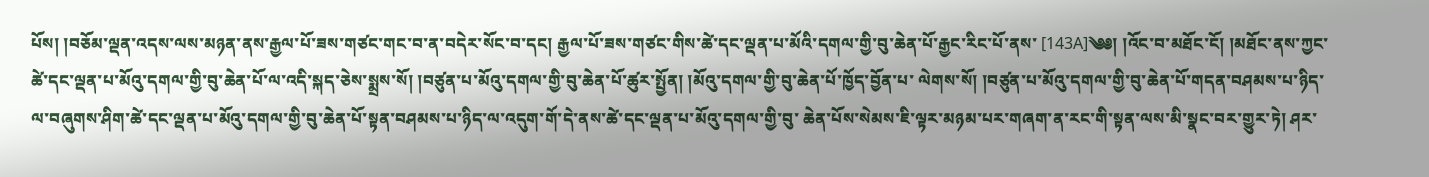པོས། །བཅོམ་ལྡན་འདས་ལས་མཉན་ནས་རྒྱལ་པོ་ཟས་གཙང་གང་བ་ན་བདེར་སོང་བ་དང། རྒྱལ་པོ་ཟས་གཙང་གིས་ཚེ་དང་ལྡན་པ་མོའི་དགལ་གྱི་བུ་ཆེན་པོ་རྒྱང་རིང་པོ་ནས་ [143A]༄༅། །འོང་བ་མཐོང་ངོ། །མཐོང་ནས་ཀྱང་ཚེ་དང་ལྡན་པ་མོའུ་དགལ་གྱི་བུ་ཆེན་པོ་ལ་འདི་སྐད་ཅེས་སྨྲས་སོ། །བཙུན་པ་མོའུ་དགལ་གྱི་བུ་ཆེན་པོ་ཚུར་སྤྱོན། །མོའུ་དགལ་གྱི་བུ་ཆེན་པོ་ཁྱོད་བྱོན་པ་ ལེགས་སོ། །བཙུན་པ་མོའུ་དགལ་གྱི་བུ་ཆེན་པོ་གདན་བཤམས་པ་ཉིད་ལ་བཞུགས་ཤིག་ཚེ་དང་ལྡན་པ་མོའུ་དགལ་གྱི་བུ་ཆེན་པོ་སྟན་བཤམས་པ་ཉིད་ལ་འདུག་གོ་དེ་ནས་ཚེ་དང་ལྡན་པ་མོའུ་དགལ་གྱི་བུ་ ཆེན་པོས་སེམས་ཇི་ལྟར་མཉམ་པར་གཞག་ན་རང་གི་སྟན་ལས་མི་སྣང་བར་གྱུར་ཏེ། ཤར་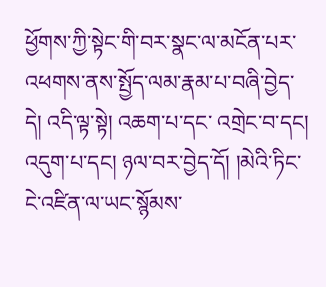ཕྱོགས་ཀྱི་སྟེང་གི་བར་སྣང་ལ་མངོན་པར་འཕགས་ནས་སྤྱོད་ལམ་རྣམ་པ་བཞི་བྱེད་དེ། འདི་ལྟ་སྟེ། འཆག་པ་དང་ འགྲེང་བ་དང། འདུག་པ་དང། ཉལ་བར་བྱེད་དོ། །མེའི་ཏིང་ངེ་འཛིན་ལ་ཡང་སྙོམས་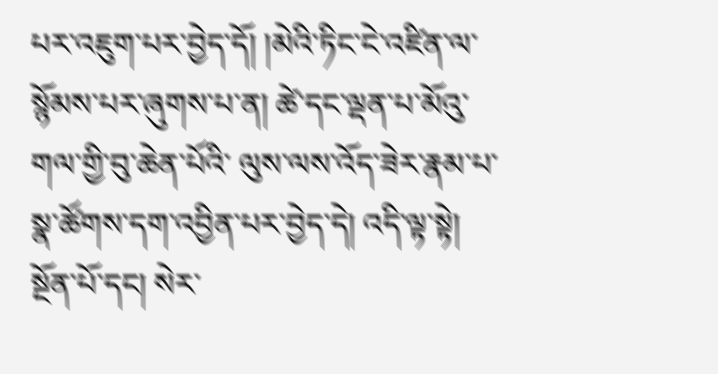པར་འཇུག་པར་བྱེད་དོ། །མེའི་ཏིང་ངེ་འཛིན་ལ་སྙོམས་པར་ཞུགས་པ་ན། ཚེ་དང་ལྡན་པ་མོའུ་གལ་གྱི་བུ་ཆེན་པོའི་ ལུས་ལས་འོད་ཟེར་རྣམ་པ་སྣ་ཚོགས་དག་འབྱིན་པར་བྱེད་དེ། འདི་ལྟ་སྟེ། སྔོན་པོ་དང། སེར་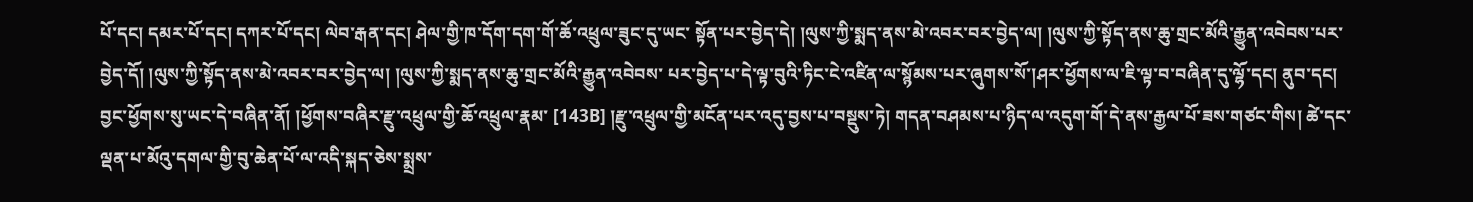པོ་དང། དམར་པོ་དང། དཀར་པོ་དང། ལེབ་རྒན་དང། ཤེལ་གྱི་ཁ་དོག་དག་གོ་ཆོ་འཕྲུལ་ཟུང་དུ་ཡང་ སྟོན་པར་བྱེད་དེ། །ལུས་ཀྱི་སྨད་ནས་མེ་འབར་བར་བྱེད་ལ། །ལུས་ཀྱི་སྟོད་ནས་ཆུ་གྲང་མོའི་རྒྱུན་འབེབས་པར་བྱེད་དོ། །ལུས་ཀྱི་སྟོད་ནས་མེ་འབར་བར་བྱེད་ལ། །ལུས་ཀྱི་སྨད་ནས་ཆུ་གྲང་མོའི་རྒྱུན་འབེབས་ པར་བྱེད་པ་དེ་ལྟ་བུའི་ཏིང་ངེ་འཛིན་ལ་སྙོམས་པར་ཞུགས་སོ་།ཤར་ཕྱོགས་ལ་ཇི་ལྟ་བ་བཞིན་དུ་ལྷོ་དང། ནུབ་དང། བྱང་ཕྱོགས་སུ་ཡང་དེ་བཞིན་ནོ། །ཕྱོགས་བཞིར་རྫུ་འཕྲུལ་གྱི་ཆོ་འཕྲུལ་རྣམ་ [143B] །རྫུ་འཕྲུལ་གྱི་མངོན་པར་འདུ་བྱས་པ་བསྡུས་ཏེ། གདན་བཤམས་པ་ཉིད་ལ་འདུག་གོ་དེ་ནས་རྒྱལ་པོ་ཟས་གཙང་གིས། ཚེ་དང་ལྡན་པ་མོའུ་དགལ་གྱི་བུ་ཆེན་པོ་ལ་འདི་སྐད་ཅེས་སྨྲས་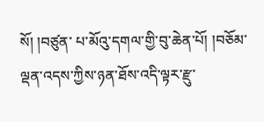སོ། །བཙུན་ པ་མོའུ་དགལ་གྱི་བུ་ཆེན་པོ། །བཅོམ་ལྡན་འདས་ཀྱིས་ཉན་ཐོས་འདི་ལྟར་རྫུ་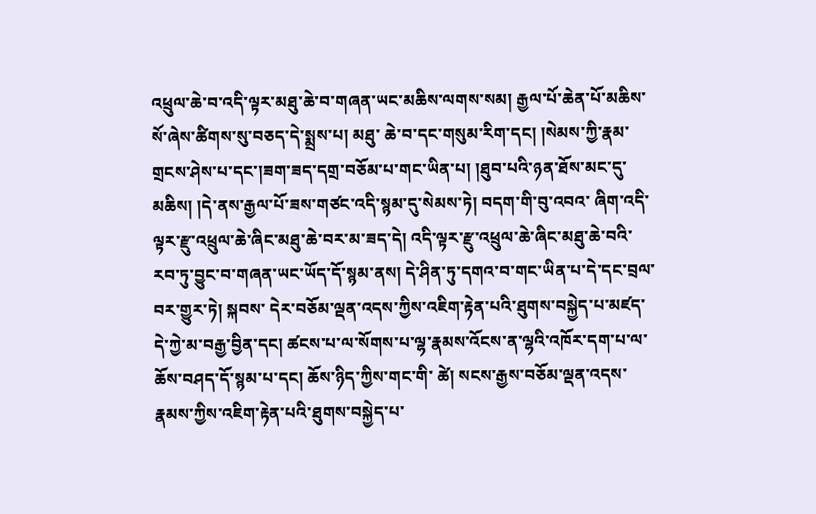འཕྲུལ་ཆེ་བ་འདི་ལྟར་མཐུ་ཆེ་བ་གཞན་ཡང་མཆིས་ལགས་སམ། རྒྱལ་པོ་ཆེན་པོ་མཆིས་སོ་ཞེས་ཚིགས་སུ་བཅད་དེ་སྨྲས་པ། མཐུ་ ཆེ་བ་དང་གསུམ་རིག་དང། །སེམས་ཀྱི་རྣམ་གྲངས་ཤེས་པ་དང་།ཟག་ཟད་དགྲ་བཅོམ་པ་གང་ཡིན་པ། །ཐུབ་པའི་ཉན་ཐོས་མང་དུ་མཆིས། །དེ་ནས་རྒྱལ་པོ་ཟས་གཙང་འདི་སྙམ་དུ་སེམས་ཏེ། བདག་གི་བུ་འབའ་ ཞིག་འདི་ལྟར་རྫུ་འཕྲུལ་ཆེ་ཞིང་མཐུ་ཆེ་བར་མ་ཟད་དེ། འདི་ལྟར་རྫུ་འཕྲུལ་ཆེ་ཞིང་མཐུ་ཆེ་བའི་རབ་ཏུ་བྱུང་བ་གཞན་ཡང་ཡོད་དོ་སྙམ་ནས། དེ་ཤིན་ཏུ་དགའ་བ་གང་ཡིན་པ་དེ་དང་བྲལ་བར་གྱུར་ཏེ། སྐབས་ དེར་བཅོམ་ལྡན་འདས་ཀྱིས་འཇིག་རྟེན་པའི་ཐུགས་བསྐྱེད་པ་མཛད་དེ་ཀྱེ་མ་བརྒྱ་བྱིན་དང། ཚངས་པ་ལ་སོགས་པ་ལྷ་རྣམས་འོངས་ན་ལྷའི་འཁོར་དག་པ་ལ་ཆོས་བཤད་དོ་སྙམ་པ་དང། ཆོས་ཉིད་ཀྱིས་གང་གི་ ཚེ། སངས་རྒྱས་བཅོམ་ལྡན་འདས་རྣམས་ཀྱིས་འཇིག་རྟེན་པའི་ཐུགས་བསྐྱེད་པ་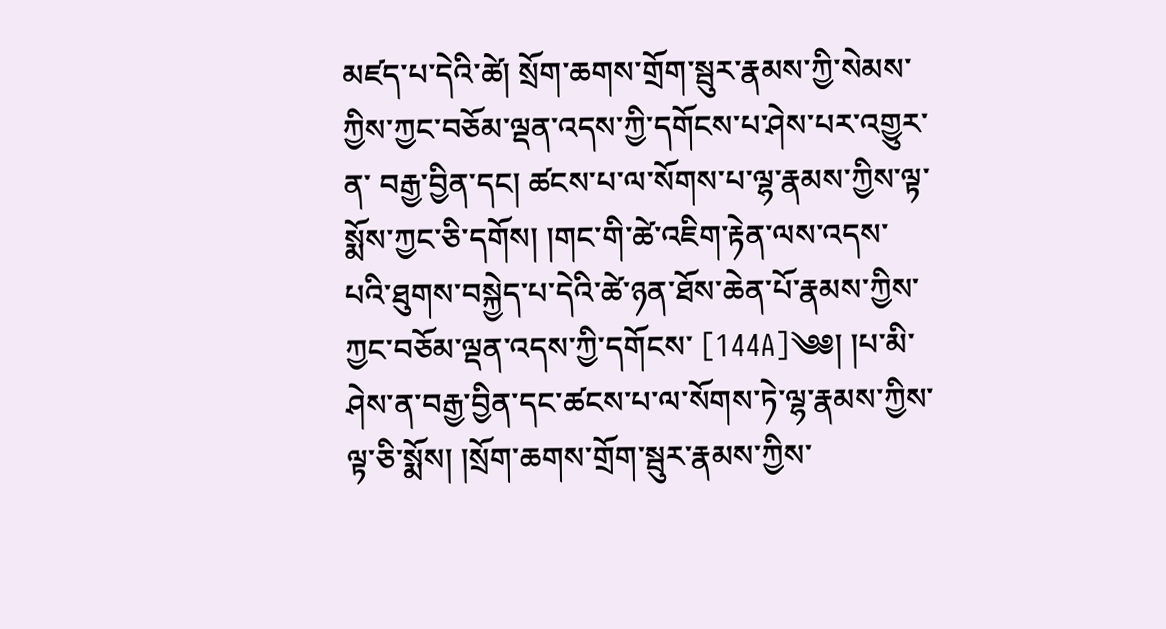མཛད་པ་དེའི་ཚེ། སྲོག་ཆགས་གྲོག་སྦུར་རྣམས་ཀྱི་སེམས་ཀྱིས་ཀྱང་བཅོམ་ལྡན་འདས་ཀྱི་དགོངས་པ་ཤེས་པར་འགྱུར་ན་ བརྒྱ་བྱིན་དང། ཚངས་པ་ལ་སོགས་པ་ལྷ་རྣམས་ཀྱིས་ལྟ་སྨོས་ཀྱང་ཅི་དགོས། །གང་གི་ཚེ་འཇིག་རྟེན་ལས་འདས་པའི་ཐུགས་བསྐྱེད་པ་དེའི་ཚེ་ཉན་ཐོས་ཆེན་པོ་རྣམས་ཀྱིས་ཀྱང་བཅོམ་ལྡན་འདས་ཀྱི་དགོངས་ [144A]༄༅། །པ་མི་ཤེས་ན་བརྒྱ་བྱིན་དང་ཚངས་པ་ལ་སོགས་ཏེ་ལྷ་རྣམས་ཀྱིས་ལྟ་ཅི་སྨོས། །སྲོག་ཆགས་གྲོག་སྦུར་རྣམས་ཀྱིས་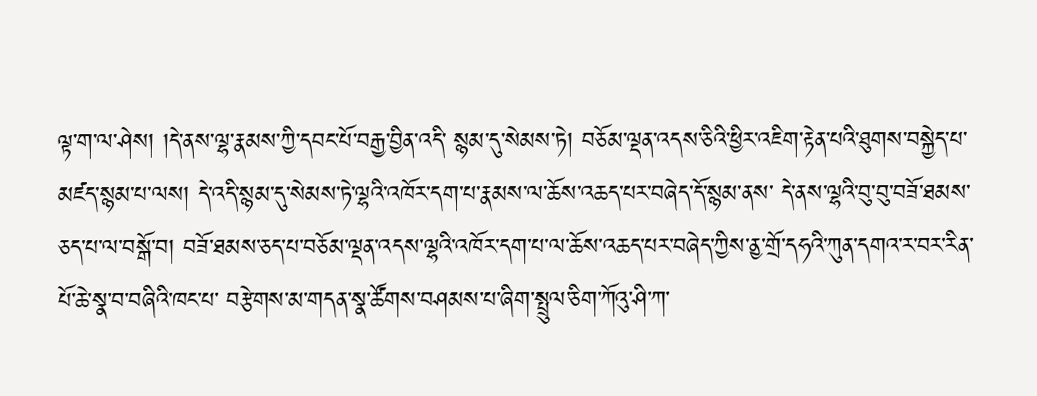ལྟ་ག་ལ་ཤེས། །དེ་ནས་ལྷ་རྣམས་ཀྱི་དབང་པོ་བརྒྱ་བྱིན་འདི་ སྙམ་དུ་སེམས་ཏེ། བཅོམ་ལྡན་འདས་ཅིའི་ཕྱིར་འཇིག་རྟེན་པའི་ཐུགས་བསྐྱེད་པ་མཛད་སྙམ་པ་ལས། དེ་འདི་སྙམ་དུ་སེམས་ཏེ་ལྷའི་འཁོར་དག་པ་རྣམས་ལ་ཆོས་འཆད་པར་བཞེད་དོ་སྙམ་ནས་ དེ་ནས་ལྷའི་བུ་བུ་བཟོ་ཐམས་ཅད་པ་ལ་བསྒོ་བ། བཟོ་ཐམས་ཅད་པ་བཅོམ་ལྡན་འདས་ལྷའི་འཁོར་དག་པ་ལ་ཆོས་འཆད་པར་བཞེད་ཀྱིས་ནྱ་གྲོ་དཧའི་ཀུན་དགའ་ར་བར་རིན་པོ་ཆེ་སྣ་བ་བཞིའི་ཁང་པ་ བརྩེགས་མ་གདན་སྣ་ཚོགས་བཤམས་པ་ཞིག་སྤྲུལ་ཅིག་ཀོའུ་ཤི་ཀ་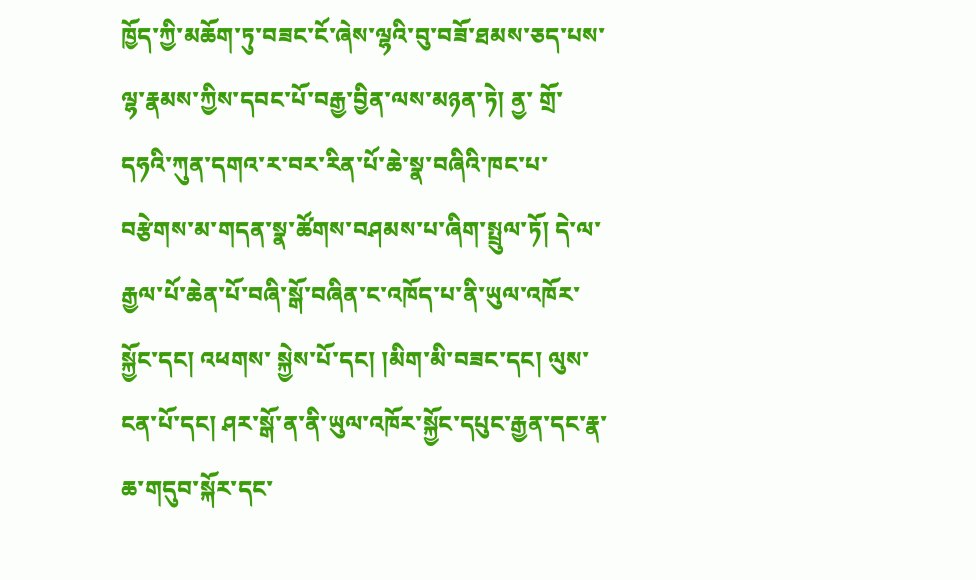ཁྱོད་ཀྱི་མཆོག་ཏུ་བཟང་ངོ་ཞེས་ལྷའི་བུ་བཟོ་ཐམས་ཅད་པས་ལྷ་རྣམས་ཀྱིས་དབང་པོ་བརྒྱ་བྱིན་ལས་མཉན་ཏེ། ནྱ་ གྲོ་དཧའི་ཀུན་དགའ་ར་བར་རིན་པོ་ཆེ་སྣ་བཞིའི་ཁང་པ་བརྩེགས་མ་གདན་སྣ་ཚོགས་བཤམས་པ་ཞིག་སྤྲུལ་ཏོ། དེ་ལ་རྒྱལ་པོ་ཆེན་པོ་བཞི་སྒོ་བཞིན་ང་འཁོད་པ་ནི་ཡུལ་འཁོར་སྐྱོང་དང། འཕགས་ སྐྱེས་པོ་དང། །མིག་མི་བཟང་དང། ལུས་ངན་པོ་དང། ཤར་སྒོ་ན་ནི་ཡུལ་འཁོར་སྐྱོང་དཔུང་རྒྱན་དང་རྣ་ཆ་གདུབ་སྐོར་དང་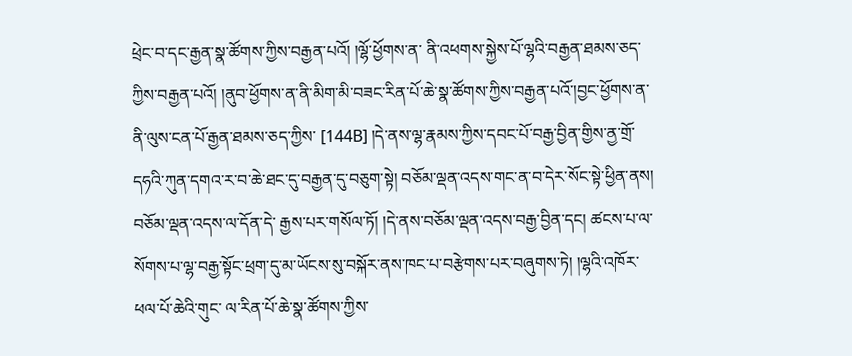ཕྲེང་བ་དང་རྒྱན་སྣ་ཚོགས་ཀྱིས་བརྒྱན་པའོ། །ལྷོ་ཕྱོགས་ན་ ནི་འཕགས་སྐྱེས་པོ་ལྷའི་བརྒྱན་ཐམས་ཅད་ཀྱིས་བརྒྱན་པའོ། །ནུབ་ཕྱོགས་ན་ནི་མིག་མི་བཟང་རིན་པོ་ཆེ་སྣ་ཚོགས་ཀྱིས་བརྒྱན་པའོ་།བྱང་ཕྱོགས་ན་ནི་ལུས་ངན་པོ་རྒྱན་ཐམས་ཅད་ཀྱིས་ [144B] །དེ་ནས་ལྷ་རྣམས་ཀྱིས་དབང་པོ་བརྒྱ་བྱིན་གྱིས་ནྱ་གྲོ་དཧའི་ཀུན་དགའ་ར་བ་ཆེ་ཐང་དུ་བརྒྱན་དུ་བཅུག་སྟེ། བཅོམ་ལྡན་འདས་གང་ན་བ་དེར་སོང་སྟེ་ཕྱིན་ནས། བཅོམ་ལྡན་འདས་ལ་དོན་དེ་ རྒྱས་པར་གསོལ་ཏོ། །དེ་ནས་བཅོམ་ལྡན་འདས་བརྒྱ་བྱིན་དང། ཚངས་པ་ལ་སོགས་པ་ལྷ་བརྒྱ་སྟོང་ཕྲག་དུ་མ་ཡོངས་སུ་བསྐོར་ནས་ཁང་པ་བརྩེགས་པར་བཞུགས་ཏེ། །ལྷའི་འཁོར་ཕལ་པོ་ཆེའི་གུང་ ལ་རིན་པོ་ཆེ་སྣ་ཚོགས་ཀྱིས་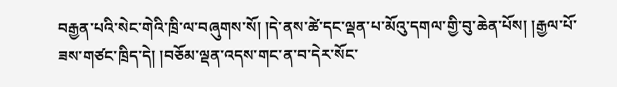བརྒྱན་པའི་སེང་གེའི་ཁྲི་ལ་བཞུགས་སོ། །དེ་ནས་ཚེ་དང་ལྡན་པ་མོའུ་དགལ་གྱི་བུ་ཆེན་པོས། །རྒྱལ་པོ་ཟས་གཙང་ཁྲིད་དེ། །བཅོམ་ལྡན་འདས་གང་ན་བ་དེར་སོང་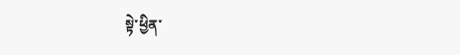སྟེ་ཕྱིན་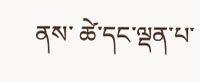ནས་ ཚེ་དང་ལྡན་པ་